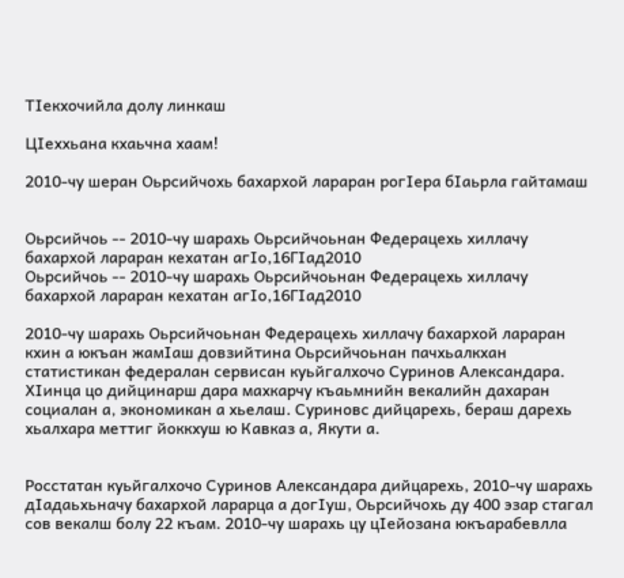ТIекхочийла долу линкаш

ЦIеххьана кхаьчна хаам!

2010-чу шеран Оьрсийчохь бахархой лараран рогIера бIаьрла гайтамаш


Оьрсийчоь -- 2010-чу шарахь Оьрсийчоьнан Федерацехь хиллачу бахархой лараран кехатан агIо,16ГIад2010
Оьрсийчоь -- 2010-чу шарахь Оьрсийчоьнан Федерацехь хиллачу бахархой лараран кехатан агIо,16ГIад2010

2010-чу шарахь Оьрсийчоьнан Федерацехь хиллачу бахархой лараран кхин а юкъан жамIаш довзийтина Оьрсийчоьнан пачхьалкхан статистикан федералан сервисан куьйгалхочо Суринов Александара. ХIинца цо дийцинарш дара махкарчу къаьмнийн векалийн дахаран социалан а, экономикан а хьелаш. Суриновс дийцарехь, бераш дарехь хьалхара меттиг йоккхуш ю Кавказ а, Якути а.


Росстатан куьйгалхочо Суринов Александара дийцарехь, 2010-чу шарахь дIадаьхьначу бахархой ларарца а догIуш, Оьрсийчохь ду 400 эзар стагал сов векалш болу 22 къам. 2010-чу шарахь цу цIейозана юкъарабевлла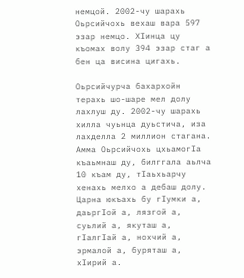немцой. 2002-чу шарахь Оьрсийчохь вехаш вара 597 эзар немцо. ХIинца цу къомах волу 394 эзар стаг а бен ца висина цигахь.

Оьрсийчурча бахархойн терахь шо-шаре мел долу лахлуш ду. 2002-чу шарахь хилла чуьнца дуьстича, иза лахделла 2 миллион стагана. Амма Оьрсийчохь цхьамогIа къаьмнаш ду, билггала аьлча 10 къам ду, тIаьхьарчу хенахь мелхо а дебаш долу. Царна юкъахь бу гIумки а, даьргIой а, лязгой а, суьлий а, якуташ а, гIалгIай а, нохчий а, эрмалой а, буряташ а, хIирий а.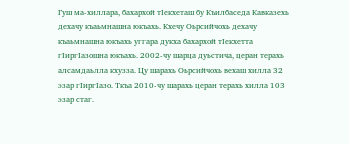Гуш ма-хиллара, бахархой тIекхеташ бу Къилбаседа Кавказехь дехачу къаьмнашна юкъахь. Кхечу Оьрсийчохь дехачу къаьмнашна юкъахь уггара дукха бахархой тIекхетта гIиргIазошна юкъахь. 2002-чу шарца дуьстича, церан терахь алсамдаьлла кхузза. Цу шарахь Оьрсийчохь вехаш хилла 32 эзар гIиргIазо. Ткъа 2010-чу шарахь церан терахь хилла 103 эзар стаг.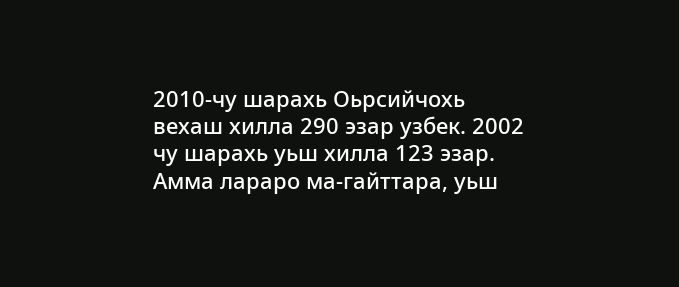2010-чу шарахь Оьрсийчохь вехаш хилла 290 эзар узбек. 2002 чу шарахь уьш хилла 123 эзар. Амма лараро ма-гайттара, уьш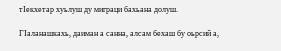тIекхетар хуьлуш ду миграци бахьана долуш.

ГIаланашкахь, даиман а санна, алсам бехаш бу оьрсий а,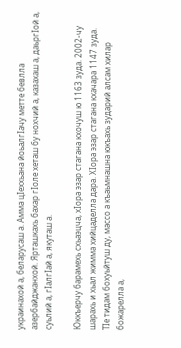украинахой а, беларусаш а. Амма цIеххьана йоьалгIачу метте бевлла азербайджанхой. Ярташкахь бахар гIоле хеташ бу нохчий а, казахаш а, даьргIой а, суьлий а, гIалгIай а, якуташ а.

Юккъерчу барамехь схьаэцча, хIора эзар стагана кхочуш ю 1163 зуда. 2002-чу шарахь и хьал жимма хийцаделла дара. ХIора эзар стагана кхачара 1147 зуда.
ТIе тидам бохуьйтуш ду, массо а къаьмнашна юкъахь зударий алсам хилар божарелла а,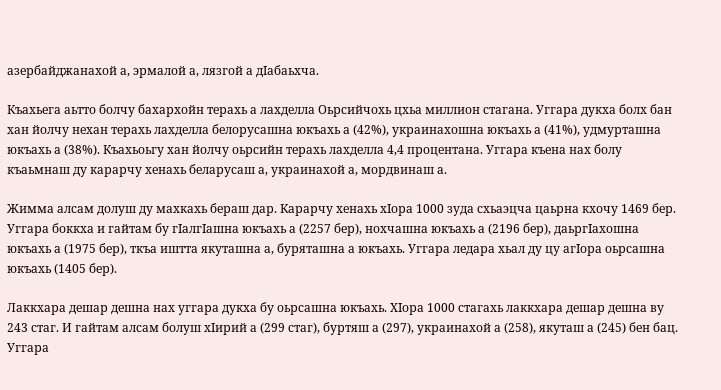азербайджанахой а, эрмалой а, лязгой а дIабаьхча.

Къахьега аьтто болчу бахархойн терахь а лахделла Оьрсийчохь цхьа миллион стагана. Уггара дукха болх бан хан йолчу нехан терахь лахделла белорусашна юкъахь а (42%), украинахошна юкъахь а (41%), удмурташна юкъахь а (38%). Къахьоьгу хан йолчу оьрсийн терахь лахделла 4,4 процентана. Уггара къена нах болу къаьмнаш ду карарчу хенахь беларусаш а, украинахой а, мордвинаш а.

Жимма алсам долуш ду махкахь бераш дар. Карарчу хенахь хIора 1000 зуда схьаэцча цаьрна кхочу 1469 бер. Уггара боккха и гайтам бу гIалгIашна юкъахь а (2257 бер), нохчашна юкъахь а (2196 бер), даьргIахошна юкъахь а (1975 бер), ткъа иштта якуташна а, буряташна а юкъахь. Уггара ледара хьал ду цу агIора оьрсашна юкъахь (1405 бер).

Лаккхара дешар дешна нах уггара дукха бу оьрсашна юкъахь. ХIора 1000 стагахь лаккхара дешар дешна ву 243 стаг. И гайтам алсам болуш хIирий а (299 стаг), буртяш а (297), украинахой а (258), якуташ а (245) бен бац. Уггара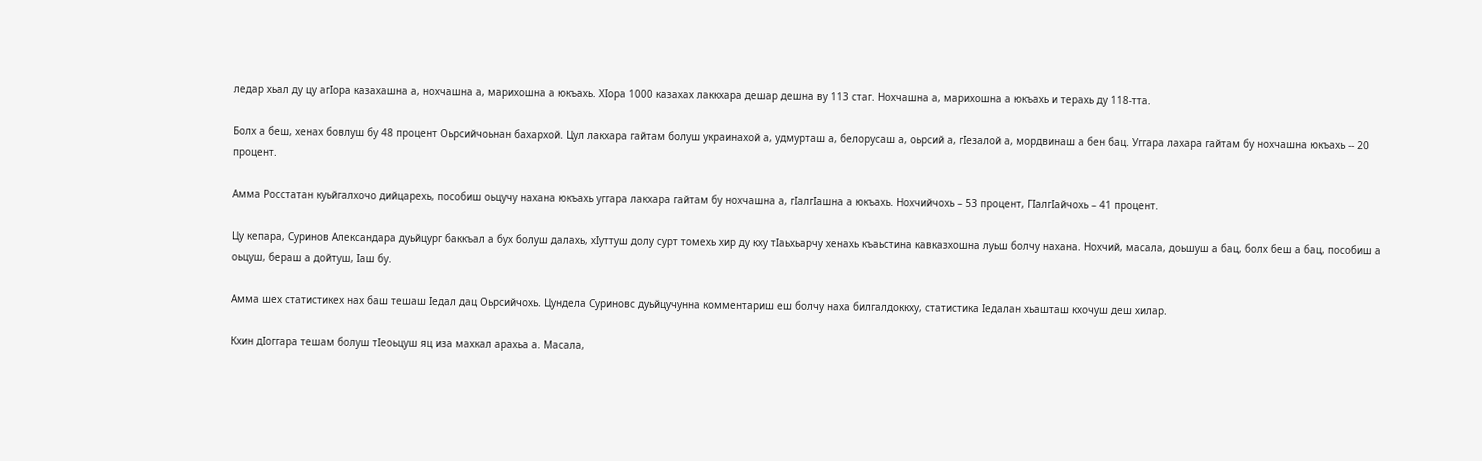ледар хьал ду цу агIора казахашна а, нохчашна а, марихошна а юкъахь. ХIора 1000 казахах лаккхара дешар дешна ву 113 стаг. Нохчашна а, марихошна а юкъахь и терахь ду 118-тта.

Болх а беш, хенах бовлуш бу 48 процент Оьрсийчоьнан бахархой. Цул лакхара гайтам болуш украинахой а, удмурташ а, белорусаш а, оьрсий а, гIезалой а, мордвинаш а бен бац. Уггара лахара гайтам бу нохчашна юкъахь -- 20 процент.

Амма Росстатан куьйгалхочо дийцарехь, пособиш оьцучу нахана юкъахь уггара лакхара гайтам бу нохчашна а, гIалгIашна а юкъахь. Нохчийчохь – 53 процент, ГIалгIайчохь – 41 процент.

Цу кепара, Суринов Александара дуьйцург баккъал а бух болуш далахь, хIуттуш долу сурт томехь хир ду кху тIаьхьарчу хенахь къаьстина кавказхошна луьш болчу нахана. Нохчий, масала, доьшуш а бац, болх беш а бац, пособиш а оьцуш, бераш а дойтуш, Iаш бу.

Амма шех статистикех нах баш тешаш Iедал дац Оьрсийчохь. Цундела Суриновс дуьйцучунна комментариш еш болчу наха билгалдоккху, статистика Iедалан хьашташ кхочуш деш хилар.

Кхин дIоггара тешам болуш тIеоьцуш яц иза махкал арахьа а. Масала,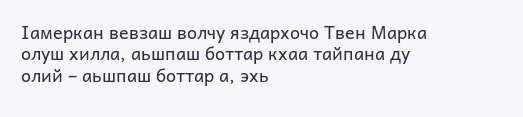Iамеркан вевзаш волчу яздархочо Твен Марка олуш хилла, аьшпаш боттар кхаа тайпана ду олий – аьшпаш боттар а, эхь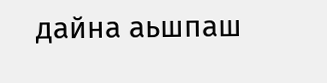дайна аьшпаш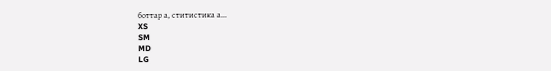боттар а, ститистика а...
XS
SM
MD
LG